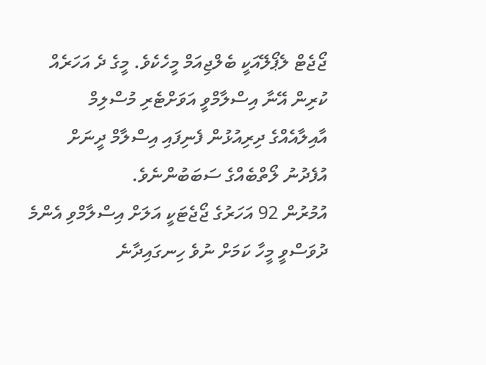ޖޯޖެޓް ލެޕޯލޭއަކީ ބެލްޖިއަމް މީހެކެވެ. މީގެ ދެ އަހަރެއް ކުރިން އޭނާ އިސްލާމްވީ އަވަށްޓެރި މުސްލިމް އާއިލާއެއްގެ ދިރިއުޅުން ފެނިފައި އިސްލާމް ދީނަށް އުފެދުނު ލޯތްބެއްގެ ސަބަބުންނެވެ.
އުމުރުން 92 އަހަރުގެ ޖޯޖެޓަކީ އަލަށް އިސްލާމްވި އެންމެ ދުވަސްވީ މީހާ ކަމަށް ނުވެ ހިނގައިދާނެ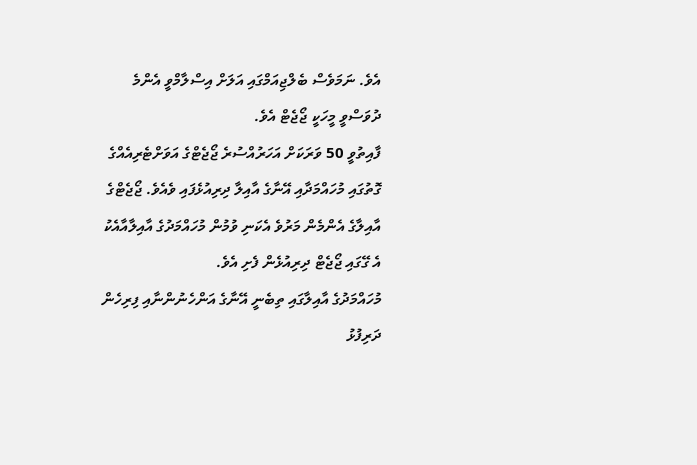އެވެ. ނަމަވެސް ބެލްޖިއަމްގައި އަލަށް އިސްލާމްވީ އެންމެ ދުވަސްވީ މީހަކީ ޖޯޖެޓް އެވެ.
ފާއިތުވީ 50 ވަރަކަށް އަހަރުއްސުރެ ޖޯޖެޓްގެ އަވަށްޓެރިއެއްގެ ގޮތުގައި މުހައްމަދާއި އޭނާގެ އާއިލާ ދިރިއުޅެފައި ވެއެވެ. ޖޯޖެޓްގެ އާއިލާގެ އެންމެން މަރުވެ އެކަނި ވުމުން މުހައްމަދުގެ އާއިލާއާއެކު އެ ގޭގައި ޖޯޖެޓް ދިރިއުޅެން ފެށި އެވެ.
މުހައްމަދުގެ އާއިލާގައި ތިބެނީ އޭނާގެ އަންހެނުންނާއި ފިރިހެން ދަރިފުޅު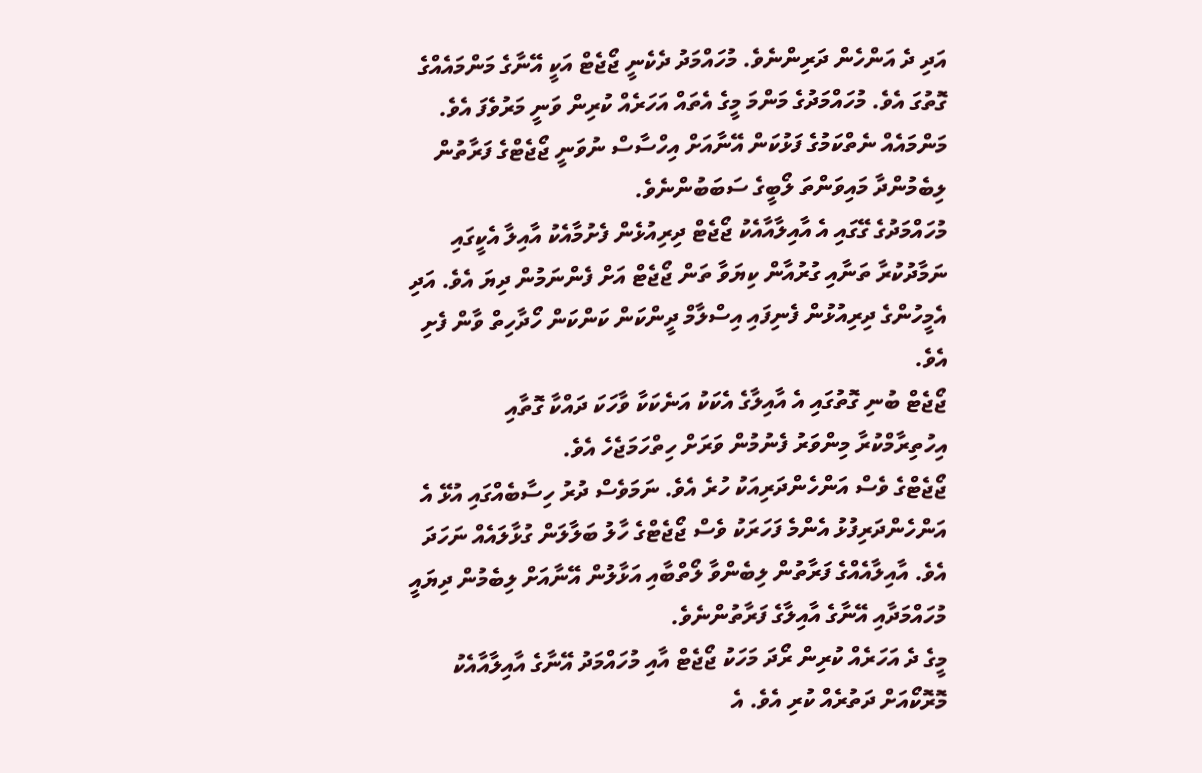އަދި ދެ އަންހެން ދަރިންނެވެ. މުހައްމަދު ދެކެނީ ޖޯޖެޓް އަކީ އޭނާގެ މަންމައެއްގެ ގޮތުގަ އެވެ. މުހައްމަދުގެ މަންމަ މީގެ އެތައް އަހަރެއް ކުރިން ވަނީ މަރުވެފަ އެވެ. މަންމައެއް ނެތްކަމުގެ ފަޅުކަން އޭނާއަށް އިހްސާސް ނުވަނީ ޖޯޖެޓްގެ ފަރާތުން ލިބެމުންދާ މައިވަންތަ ލޯބީގެ ސަބަބުންނެވެ.
މުހައްމަދުގެ ގޭގައި އެ އާއިލާއާއެކު ޖޯޖެޓް ދިރިއުޅެން ފެށުމާއެކު އާއިލާ އެކީގައި ނަމާދުކުރާ ތަނާއި ގުރުއާން ކިޔަވާ ތަން ޖޯޖެޓް އަށް ފެންނަމުން ދިޔަ އެވެ. އަދި އެމީހުންގެ ދިރިއުޅުން ފެނިފައި އިސްލާމް ދީންކަން ކަންކަން ހޯދާހިތް ވާން ފެށި އެވެ.
ޖޯޖެޓް ބުނި ގޮތުގައި އެ އާއިލާގެ އެކަކު އަނެކަކާ ވާހަކަ ދައްކާ ގޮތާއި އިހުތިރާމްކުރާ މިންވަރު ފެނުމުން ވަރަށް ހިތްހަމަޖެހެ އެވެ.
ޖޯޖެޓްގެ ވެސް އަންހެންދަރިއަކު ހުރެ އެވެ. ނަމަވެސް ދުރު ހިސާބެއްގައި އުޅޭ އެ އަންހެންދަރިފުޅު އެންމެ ފަހަރަކު ވެސް ޖޯޖެޓްގެ ހާލު ބަލާލަން ގުޅާލައެއް ނަހަދަ އެވެ. އާއިލާއެއްގެ ފަރާތުން ލިބެންވާ ލޯތްބާއި އަޅާލުން އޭނާއަށް ލިބެމުން ދިޔައީ މުހައްމަދާއި އޭނާގެ އާއިލާގެ ފަރާތުންނެވެ.
މީގެ ދެ އަހަރެއް ކުރިން ރޯދަ މަހަކު ޖޯޖެޓް އާއި މުހައްމަދު އޭނާގެ އާއިލާއާއެކު މޮރޮކޯއަށް ދަތުރެއް ކުރި އެވެ. އެ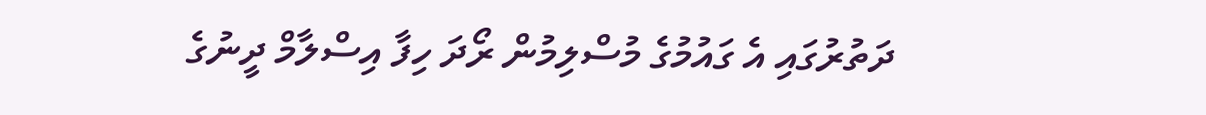ދަތުރުގައި އެ ގައުމުގެ މުސްލިމުން ރޯދަ ހިފާ އިސްލާމް ދީނުގެ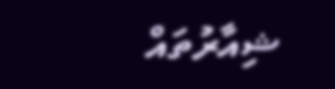ޝިއާރުތައް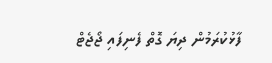ފާޅުކުރަމުން ދިޔަ ގޮތް ފެނިފައި ޖޯޖެޓް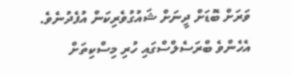ވަރަށް ބޮޑަށް ދީނަށް ޝައުގުވެރިކަން އުފެދުނެވެ. އެހެންވެ ބްރަސެލްސްގައި ހުރި މިސްކިތަށް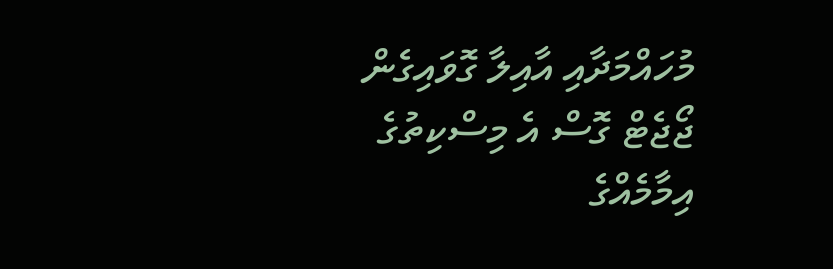މުހައްމަދާއި އާއިލާ ގޮވައިގެން ޖޯޖެޓް ގޮސް އެ މިސްކިތުގެ އިމާމެއްގެ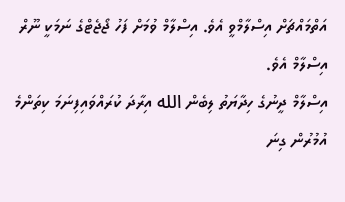އަތްމައްޗަށް އިސްލާމްވީ އެވެ. އިސްލާމް ވުމަށް ފަހު ޖޯޖެޓްގެ ނަމަކީ ނޫރް އިސްލާމް އެވެ.
އިސްލާމް ދީނުގެ ހިދާޔަތު ލިބެން الله އިރާދަ ކުރައްވައިފިނަމަ ކިތަންމެ އުމުރުން ގިނަ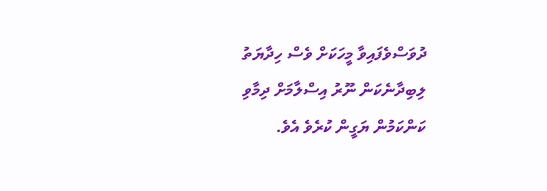ދުވަސްވެފައިވާ މީހަކަށް ވެސް ހިދާޔަތު ލިބިދާނެކަން ނޫރު އިސްލާމަށް ދިމާވި ކަންކަމުން ޔަގީން ކުރެވެ އެވެ.